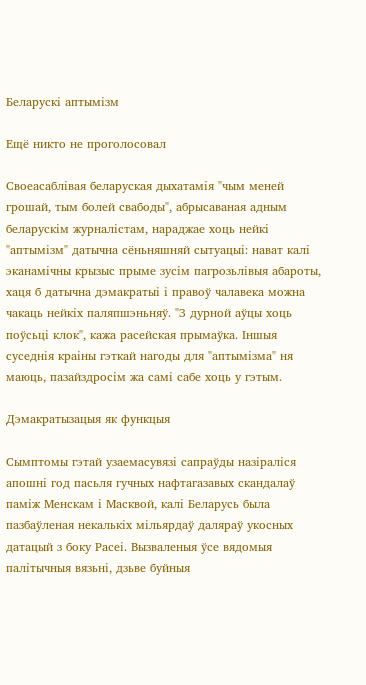Беларускі аптымізм

Ещё никто не проголосовал

Своеасаблівая беларуская дыхатамія "чым меней грошай, тым болей свабоды", абрысаваная адным беларускім журналістам, нараджае хоць нейкі "аптымізм" датычна сёньняшняй сытуацыі: нават калі эканамічны крызыс прыме зусім пагрозьлівыя абароты, хаця б датычна дэмакратыі і правоў чалавека можна чакаць нейкіх паляпшэньняў. "З дурной аўцы хоць поўсьці клок", кажа расейская прымаўка. Іншыя суседнія краіны гэткай нагоды для "аптымізма" ня маюць, пазайздросім жа самі сабе хоць у гэтым.

Дэмакратызацыя як функцыя

Сымптомы гэтай узаемасувязі сапраўды назіраліся апошні год пасьля гучных нафтагазавых скандалаў паміж Менскам і Масквой, калі Беларусь была пазбаўленая некалькіх мільярдаў даляраў укосных датацый з боку Расеі. Вызваленыя ўсе вядомыя палітычныя вязьні, дзьве буйныя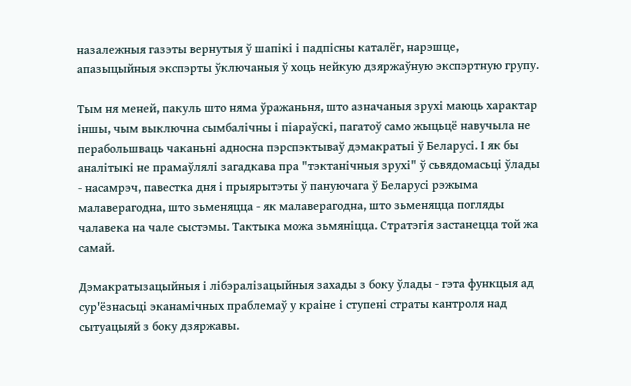назалежныя газэты вернутыя ў шапікі і падпісны каталёг, нарэшце, апазыцыйныя экспэрты ўключаныя ў хоць нейкую дзяржаўную экспэртную групу.

Тым ня меней, пакуль што няма ўражаньня, што азначаныя зрухі маюць характар іншы, чым выключна сымбалічны і піараўскі, пагатоў само жыцьцё навучыла не перабольшваць чаканьні адносна пэрспэктываў дэмакратыі ў Беларусі. І як бы аналітыкі не прамаўлялі загадкава пра "тэктанічныя зрухі" ў сьвядомасьці ўлады - насамрэч, павестка дня і прыярытэты ў пануючага ў Беларусі рэжыма малаверагодна, што зьменяцца - як малаверагодна, што зьменяцца погляды чалавека на чале сыстэмы. Тактыка можа зьмяніцца. Стратэгія застанецца той жа самай.

Дэмакратызацыйныя і лібэралізацыйныя захады з боку ўлады - гэта функцыя ад сур'ёзнасьці эканамічных праблемаў у краіне і ступені страты кантроля над сытуацыяй з боку дзяржавы.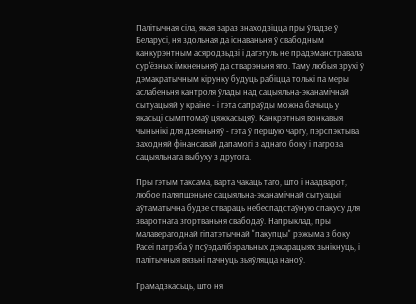Палітычная сіла, якая зараз знаходзіцца пры ўладзе ў Беларусі, ня здольная да існаваньня ў свабодным канкурэнтным асяродзьдзі і дагэтуль не прадэманстравала сур'ёзных імкненьняў да стварэньня яго. Таму любыя зрухі ў дэмакратычным кірунку будуць рабіцца толькі па меры аслабеньня кантроля ўлады над сацыяльна-эканамічнай сытуацыяй у краіне - і гэта сапраўды можна бачыць у якасьці сымптомаў цяжкасьцяў. Канкрэтныя вонкавыя чыньнікі для дзеяньняў - гэта ў першую чаргу, пэрспэктыва заходняй фінансавай дапамогі з аднаго боку і пагроза сацыяльнага выбуху з другога.

Пры гэтым таксама, варта чакаць таго, што і наадварот, любое паляпшэньне сацыяльна-эканамічнай сытуацыі аўтаматычна будзе ствараць небеспадстаўную спакусу для зваротнага згортваньня свабодаў. Напрыклад, пры малаверагоднай гіпатэтычнай "пакупцы" рэжыма з боку Расеі патрэба ў псўэдалібэральных дэкарацыях зьнікнуць, і палітычныя вязьні пачнуць зьяўляцца наноў.

Грамадзкасьць, што ня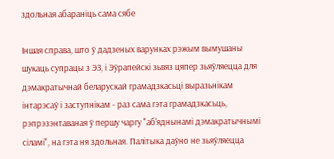здольная абараніць сама сябе

Іншая справа, што ў дадзеных варунках рэжым вымушаны шукаць супрацы з ЭЗ, і Эўрапейскі зьвяз цяпер зьяўляецца для дэмакратычнай беларускай грамадзкасьці выразьнікам інтарэсаў і заступнікам - раз сама гэта грамадзкасьць, рэпрэзэнтаваная ў першу чаргу "аб'яднынамі дэмакратычнымі сіламі", на гэта ня здольная. Палітыка даўно не зьяўляецца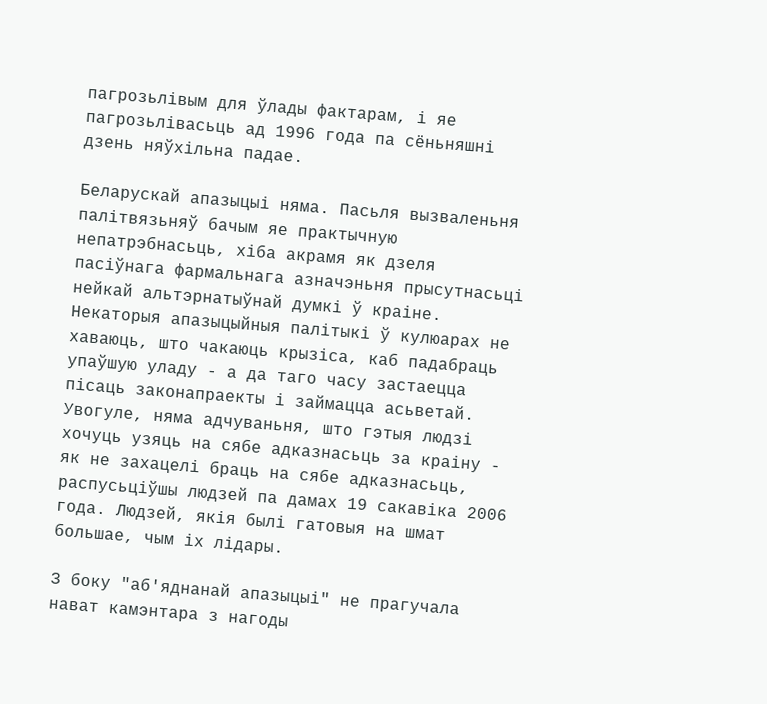пагрозьлівым для ўлады фактарам, і яе пагрозьлівасьць ад 1996 года па сёньняшні дзень няўхільна падае.

Беларускай апазыцыі няма. Пасьля вызваленьня палітвязьняў бачым яе практычную непатрэбнасьць, хіба акрамя як дзеля пасіўнага фармальнага азначэньня прысутнасьці нейкай альтэрнатыўнай думкі ў краіне. Некаторыя апазыцыйныя палітыкі ў кулюарах не хаваюць, што чакаюць крызіса, каб падабраць упаўшую уладу - а да таго часу застаецца пісаць законапраекты і займацца асьветай. Увогуле, няма адчуваньня, што гэтыя людзі хочуць узяць на сябе адказнасьць за краіну - як не захацелі браць на сябе адказнасьць, распусьціўшы людзей па дамах 19 сакавіка 2006 года. Людзей, якія былі гатовыя на шмат большае, чым іх лідары.

З боку "аб'яднанай апазыцыі" не прагучала нават камэнтара з нагоды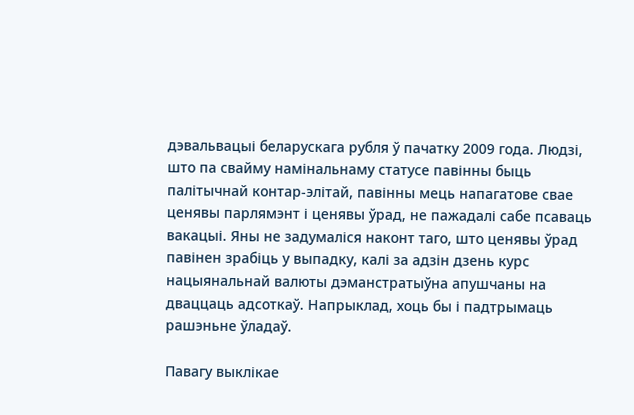дэвальвацыі беларускага рубля ў пачатку 2009 года. Людзі, што па свайму намінальнаму статусе павінны быць палітычнай контар-элітай, павінны мець напагатове свае ценявы парлямэнт і ценявы ўрад, не пажадалі сабе псаваць вакацыі. Яны не задумаліся наконт таго, што ценявы ўрад павінен зрабіць у выпадку, калі за адзін дзень курс нацыянальнай валюты дэманстратыўна апушчаны на дваццаць адсоткаў. Напрыклад, хоць бы і падтрымаць рашэньне ўладаў.

Павагу выклікае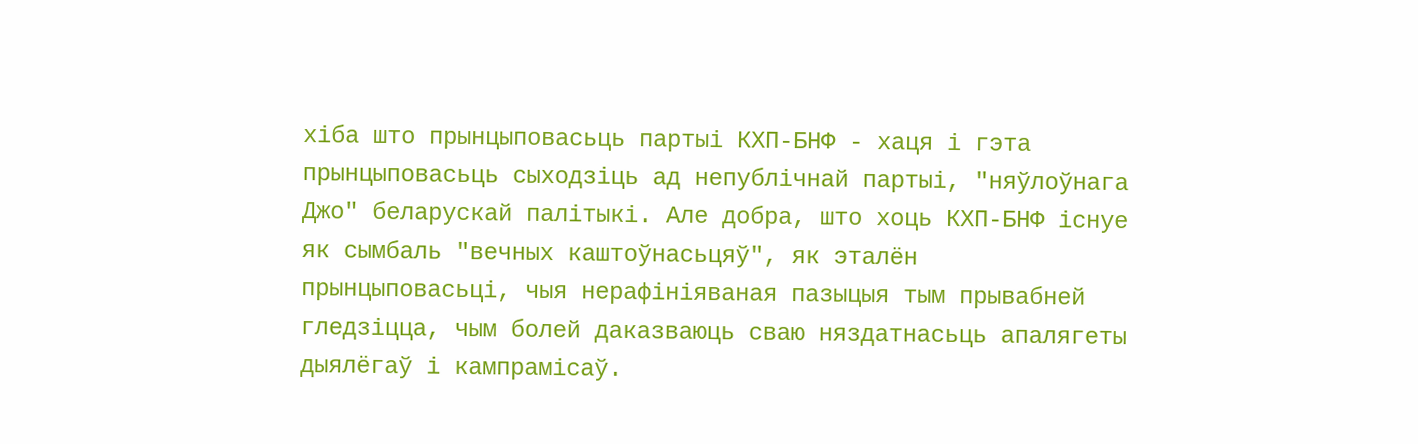хіба што прынцыповасьць партыі КХП-БНФ - хаця і гэта прынцыповасьць сыходзіць ад непублічнай партыі, "няўлоўнага Джо" беларускай палітыкі. Але добра, што хоць КХП-БНФ існуе як сымбаль "вечных каштоўнасьцяў", як эталён прынцыповасьці, чыя нерафініяваная пазыцыя тым прывабней гледзіцца, чым болей даказваюць сваю няздатнасьць апалягеты дыялёгаў і кампрамісаў.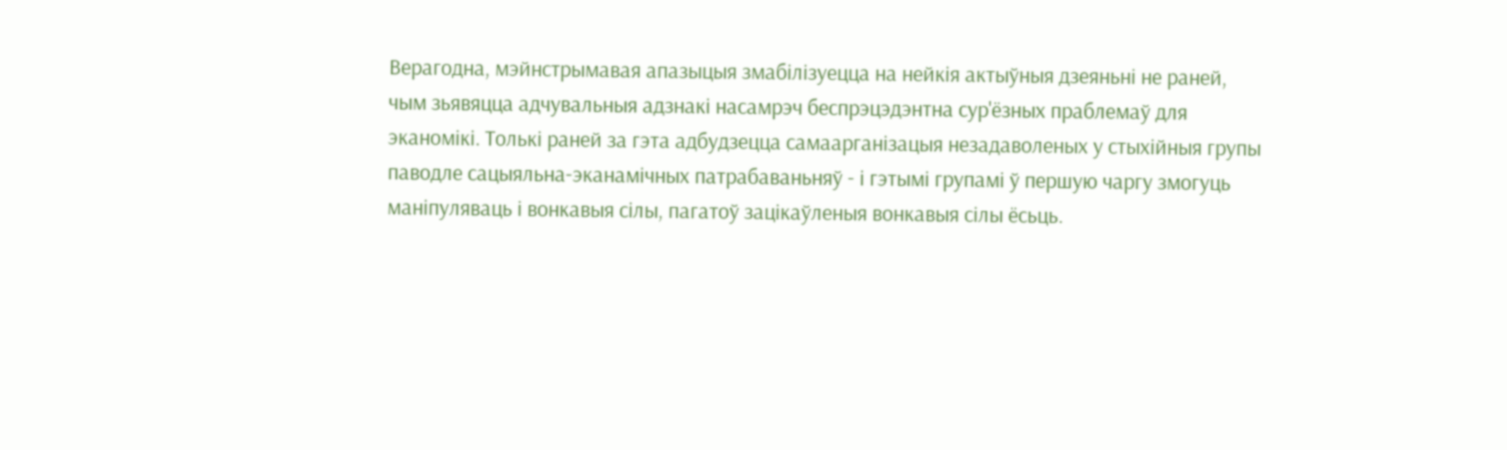Верагодна, мэйнстрымавая апазыцыя змабілізуецца на нейкія актыўныя дзеяньні не раней, чым зьявяцца адчувальныя адзнакі насамрэч беспрэцэдэнтна сур'ёзных праблемаў для эканомікі. Толькі раней за гэта адбудзецца самаарганізацыя незадаволеных у стыхійныя групы паводле сацыяльна-эканамічных патрабаваньняў - і гэтымі групамі ў першую чаргу змогуць маніпуляваць і вонкавыя сілы, пагатоў зацікаўленыя вонкавыя сілы ёсьць.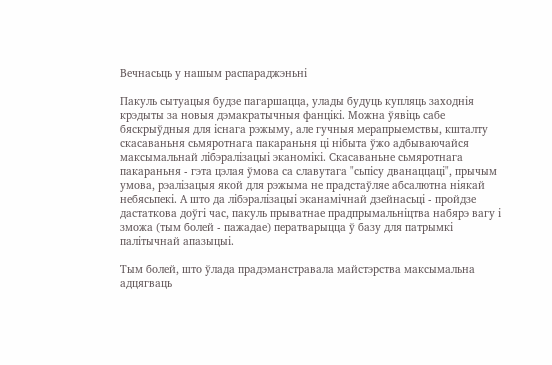Вечнасьць у нашым распараджэньні

Пакуль сытуацыя будзе пагаршацца, улады будуць купляць заходнія крэдыты за новыя дэмакратычныя фанцікі. Можна ўявіць сабе бяскрыўдныя для існага рэжыму, але гучныя мерапрыемствы, кшталту скасаваньня сьмяротнага пакараньня ці нібыта ўжо адбываючайся максымальнай лібэралізацыі эканомікі. Скасаваньне сьмяротнага пакараньня - гэта цэлая ўмова са славутага "сьпісу дванаццаці", прычым умова, рэалізацыя якой для рэжыма не прадстаўляе абсалютна ніякай небясьпекі. А што да лібэралізацыі эканамічнай дзейнасьці - пройдзе дастаткова доўгі час, пакуль прыватнае прадпрымальніцтва набярэ вагу і зможа (тым болей - пажадае) ператварыцца ў базу для патрымкі палітычнай апазыцыі.

Тым болей, што ўлада прадэманстравала майстэрства максымальна адцягваць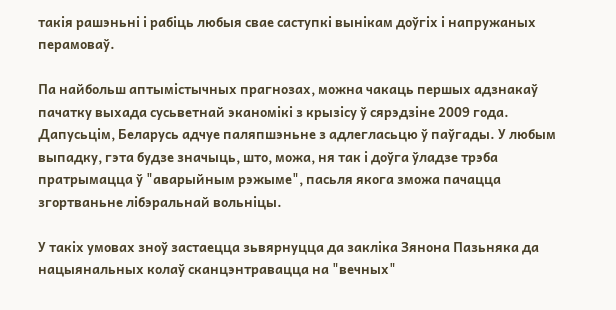такія рашэньні і рабіць любыя свае саступкі вынікам доўгіх і напружаных перамоваў.

Па найбольш аптымістычных прагнозах, можна чакаць першых адзнакаў пачатку выхада сусьветнай эканомікі з крызісу ў сярэдзіне 2009 года. Дапусьцім, Беларусь адчуе паляпшэньне з адлегласьцю ў паўгады. У любым выпадку, гэта будзе значыць, што, можа, ня так і доўга ўладзе трэба пратрымацца ў "аварыйным рэжыме", пасьля якога зможа пачацца згортваньне лібэральнай вольніцы.

У такіх умовах зноў застаецца зьвярнуцца да закліка Зянона Пазьняка да нацыянальных колаў сканцэнтравацца на "вечных"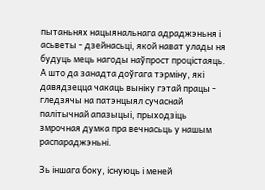пытаньнях нацыянальнага адраджэньня і асьветы - дзейнасьці, якой нават улады ня будуць мець нагоды наўпрост процістаяць. А што да занадта доўгага тэрміну, які давядзецца чакаць выніку гэтай працы - гледзячы на патэнцыял сучаснай палітычнай апазыцыі, прыходзіць змрочная думка пра вечнасьць у нашым распараджэньні.

Зь іншага боку, існуюць і меней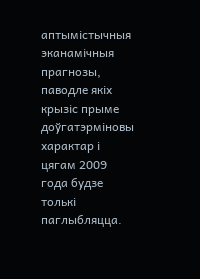аптымістычныя эканамічныя прагнозы, паводле якіх крызіс прыме доўгатэрміновы характар і цягам 2009 года будзе толькі паглыбляцца.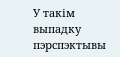У такім выпадку пэрспэктывы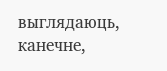выглядаюць, канечне,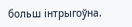больш інтрыгоўна.